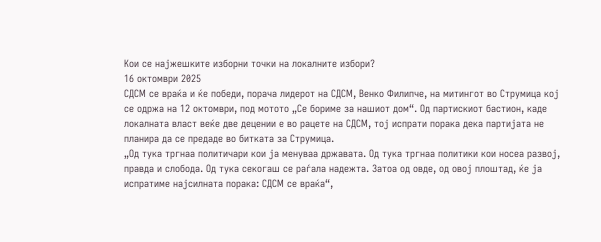Кои се најжешките изборни точки на локалните избори?
16 октомври 2025
СДСМ се враќа и ќе победи, порача лидерот на СДСМ, Венко Филипче, на митингот во Струмица кој се одржа на 12 октомври, под мотото „Се бориме за нашиот дом“. Од партискиот бастион, каде локалната власт веќе две децении е во рацете на СДСМ, тој испрати порака дека партијата не планира да се предаде во битката за Струмица.
„Од тука тргнаа политичари кои ја менуваа државата. Од тука тргнаа политики кои носеа развој, правда и слобода. Од тука секогаш се раѓала надежта. Затоа од овде, од овој плоштад, ќе ја испратиме најсилната порака: СДСМ се враќа“,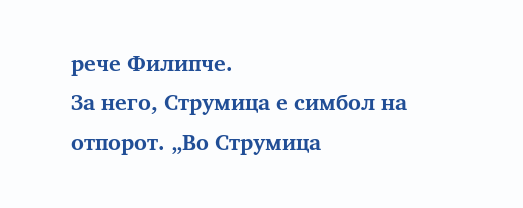рече Филипче.
За него, Струмица е симбол на отпорот. „Во Струмица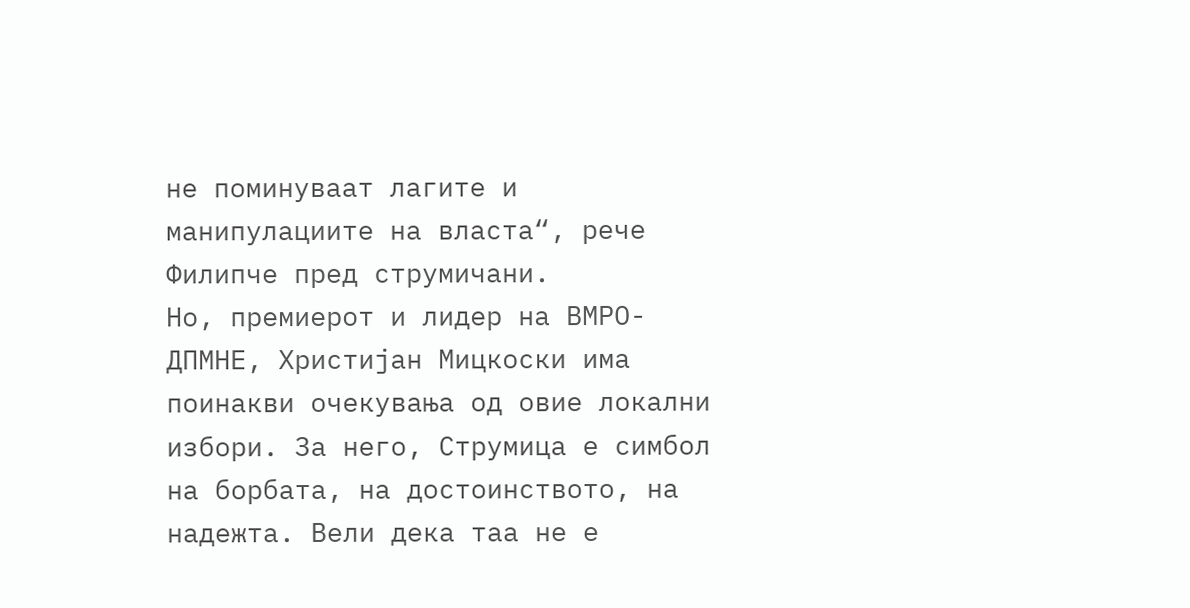не поминуваат лагите и манипулациите на власта“, рече Филипче пред струмичани.
Но, премиерот и лидер на ВМРО-ДПМНЕ, Христијан Мицкоски има поинакви очекувања од овие локални избори. За него, Струмица е симбол на борбата, на достоинството, на надежта. Вели дека таа не е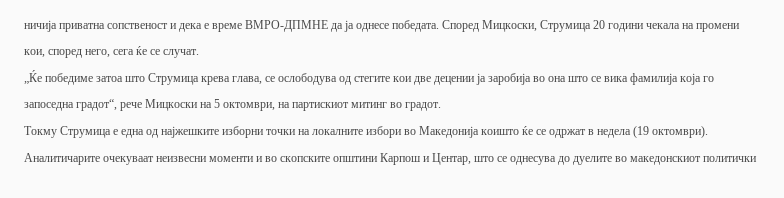ничија приватна сопственост и дека е време ВМРО-ДПМНЕ да ја однесе победата. Според Мицкоски, Струмица 20 години чекала на промени кои, според него, сега ќе се случат.
„Ќе победиме затоа што Струмица крева глава, се ослободува од стегите кои две децении ја заробија во она што се вика фамилија која го запоседна градот“, рече Мицкоски на 5 октомври, на партискиот митинг во градот.
Токму Струмица е една од најжешките изборни точки на локалните избори во Македонија коишто ќе се одржат в недела (19 октомври). Аналитичарите очекуваат неизвесни моменти и во скопските општини Карпош и Центар, што се однесува до дуелите во македонскиот политички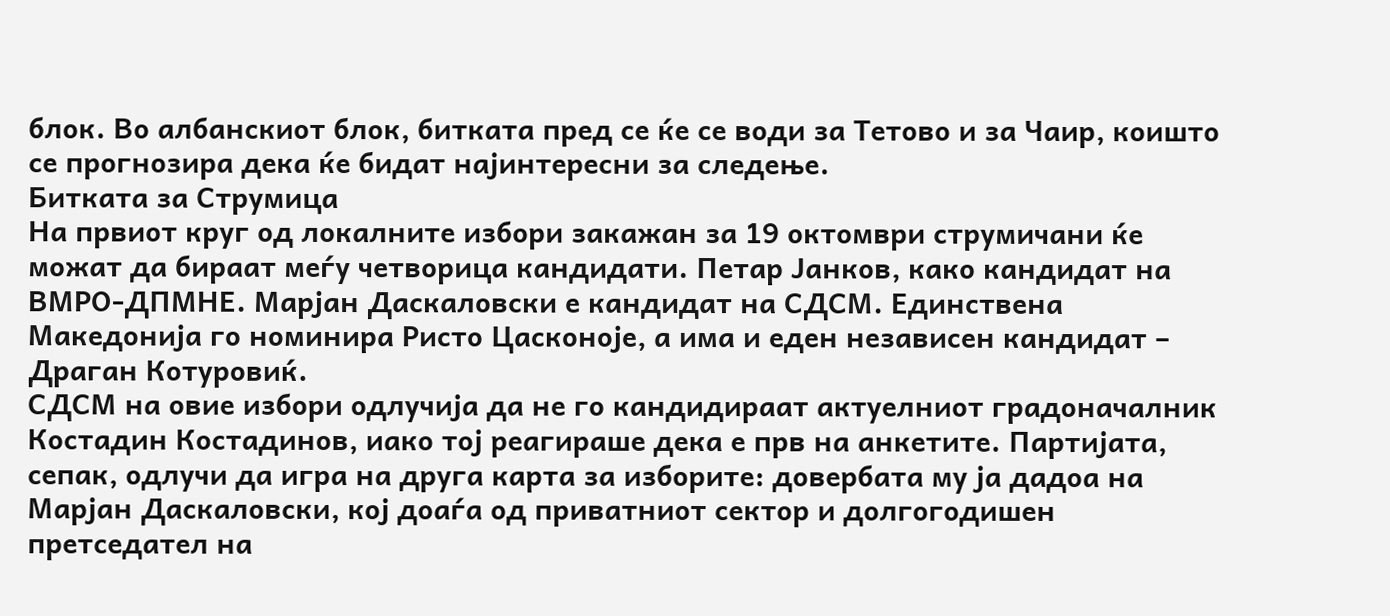блок. Во албанскиот блок, битката пред се ќе се води за Тетово и за Чаир, коишто се прогнозира дека ќе бидат најинтересни за следење.
Битката за Струмица
На првиот круг од локалните избори закажан за 19 октомври струмичани ќе можат да бираат меѓу четворица кандидати. Петар Јанков, како кандидат на ВМРО-ДПМНЕ. Марјан Даскаловски е кандидат на СДСМ. Единствена Македонија го номинира Ристо Цасконоје, а има и еден независен кандидат – Драган Котуровиќ.
СДСМ на овие избори одлучија да не го кандидираат актуелниот градоначалник Костадин Костадинов, иако тој реагираше дека е прв на анкетите. Партијата, сепак, одлучи да игра на друга карта за изборите: довербата му ја дадоа на Марјан Даскаловски, кој доаѓа од приватниот сектор и долгогодишен претседател на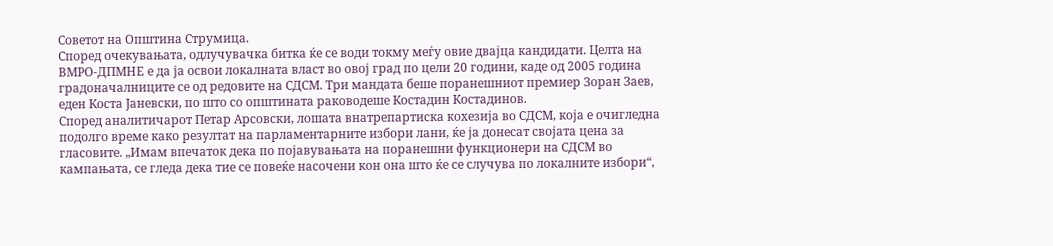Советот на Општина Струмица.
Според очекувањата, одлучувачка битка ќе се води токму меѓу овие двајца кандидати. Целта на ВМРО-ДПМНЕ е да ја освои локалната власт во овој град по цели 20 години, каде од 2005 година градоначалниците се од редовите на СДСМ. Три мандата беше поранешниот премиер Зоран Заев, еден Коста Јаневски, по што со општината раководеше Костадин Костадинов.
Според аналитичарот Петар Арсовски, лошата внатрепартиска кохезија во СДСМ, која е очигледна подолго време како резултат на парламентарните избори лани, ќе ја донесат својата цена за гласовите. „Имам впечаток дека по појавувањата на поранешни функционери на СДСМ во кампањата, се гледа дека тие се повеќе насочени кон она што ќе се случува по локалните избори“,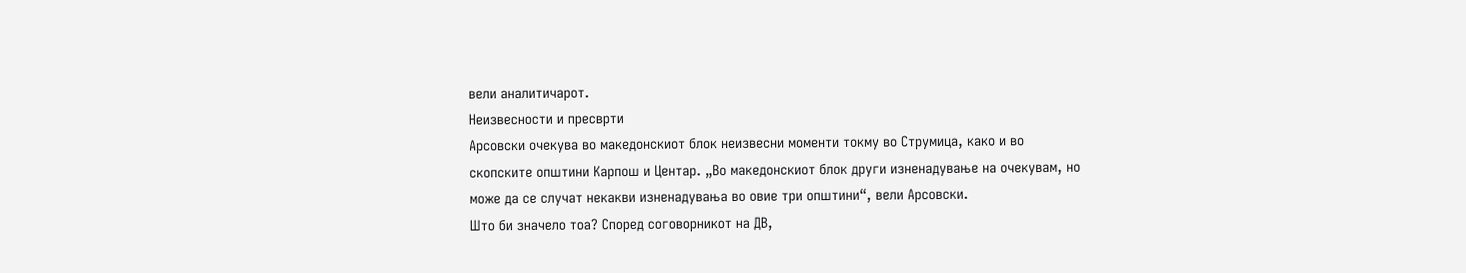вели аналитичарот.
Неизвесности и пресврти
Арсовски очекува во македонскиот блок неизвесни моменти токму во Струмица, како и во скопските општини Карпош и Центар. „Во македонскиот блок други изненадување на очекувам, но може да се случат некакви изненадувања во овие три општини“, вели Арсовски.
Што би значело тоа? Според соговорникот на ДВ,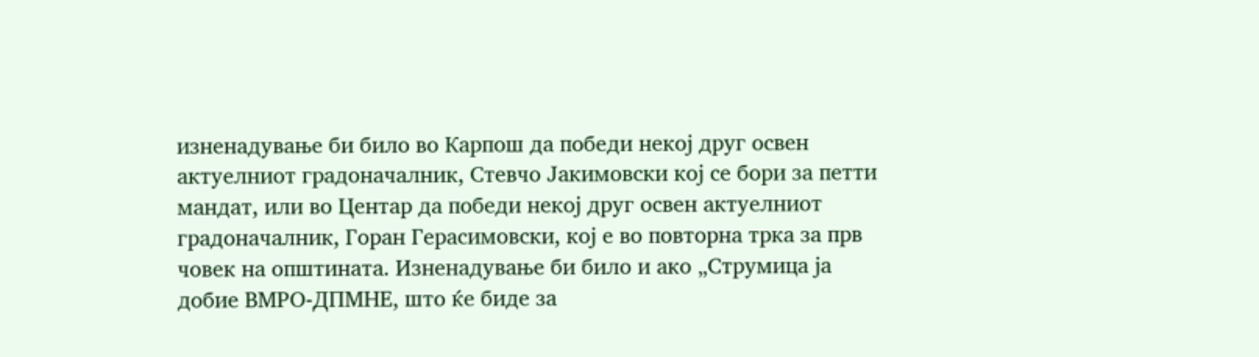изненадување би било во Карпош да победи некој друг освен актуелниот градоначалник, Стевчо Јакимовски кој се бори за петти мандат, или во Центар да победи некој друг освен актуелниот градоначалник, Горан Герасимовски, кој е во повторна трка за прв човек на општината. Изненадување би било и ако „Струмица ја добие ВМРО-ДПМНЕ, што ќе биде за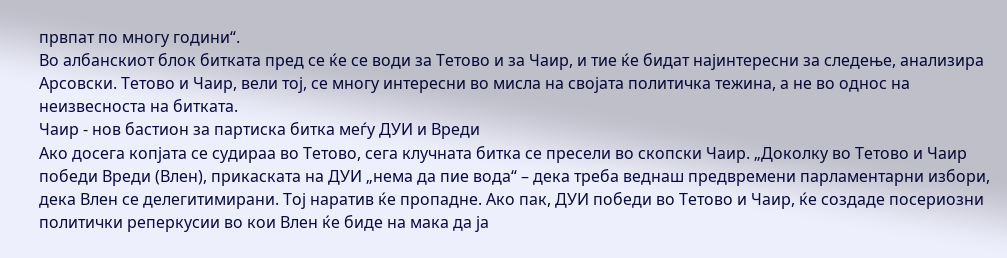првпат по многу години“.
Во албанскиот блок битката пред се ќе се води за Тетово и за Чаир, и тие ќе бидат најинтересни за следење, анализира Арсовски. Тетово и Чаир, вели тој, се многу интересни во мисла на својата политичка тежина, а не во однос на неизвесноста на битката.
Чаир - нов бастион за партиска битка меѓу ДУИ и Вреди
Ако досега копјата се судираа во Тетово, сега клучната битка се пресели во скопски Чаир. „Доколку во Тетово и Чаир победи Вреди (Влен), прикаската на ДУИ „нема да пие вода“ – дека треба веднаш предвремени парламентарни избори, дека Влен се делегитимирани. Тој наратив ќе пропадне. Ако пак, ДУИ победи во Тетово и Чаир, ќе создаде посериозни политички реперкусии во кои Влен ќе биде на мака да ја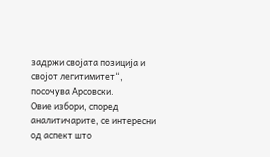задржи својата позиција и својот легитимитет“, посочува Арсовски.
Овие избори, според аналитичарите, се интересни од аспект што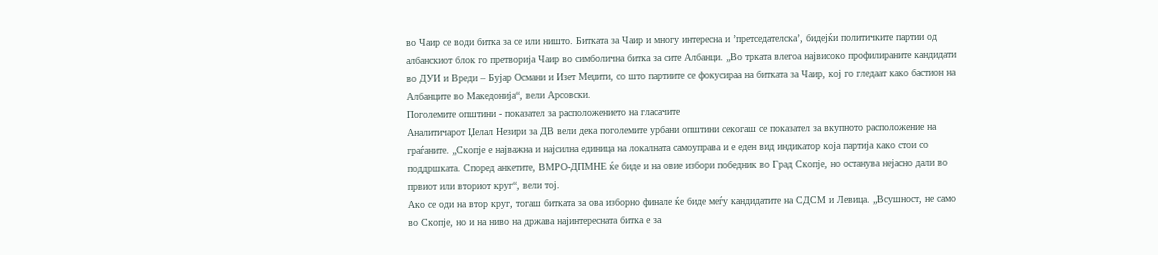во Чаир се води битка за се или ништо. Битката за Чаир и многу интересна и ’претседателска’, бидејќи политичките партии од албанскиот блок го претворија Чаир во симболична битка за сите Албанци. „Во трката влегоа највисоко профилираните кандидати во ДУИ и Вреди – Бујар Османи и Изет Меџити, со што партиите се фокусираа на битката за Чаир, кој го гледаат како бастион на Албанците во Македонија“, вели Арсовски.
Поголемите општини - показател за расположението на гласачите
Аналитичарот Џелал Незири за ДВ вели дека поголемите урбани општини секогаш се показател за вкупното расположение на граѓаните. „Скопје е најважна и најсилна единица на локалната самоуправа и е еден вид индикатор која партија како стои со поддршката. Според анкетите, ВМРО-ДПМНЕ ќе биде и на овие избори победник во Град Скопје, но останува нејасно дали во првиот или вториот круг“, вели тој.
Ако се оди на втор круг, тогаш битката за ова изборно финале ќе биде меѓу кандидатите на СДСМ и Левица. „Всушност, не само во Скопје, но и на ниво на држава најинтересната битка е за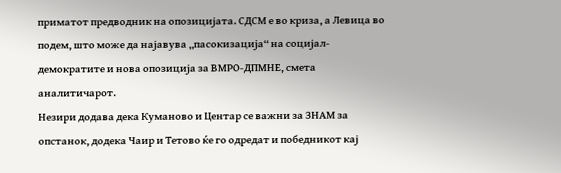приматот предводник на опозицијата. СДСМ е во криза, а Левица во подем, што може да најавува „пасокизација“ на социјал-демократите и нова опозиција за ВМРО-ДПМНЕ, смета аналитичарот.
Незири додава дека Куманово и Центар се важни за ЗНАМ за опстанок, додека Чаир и Тетово ќе го одредат и победникот кај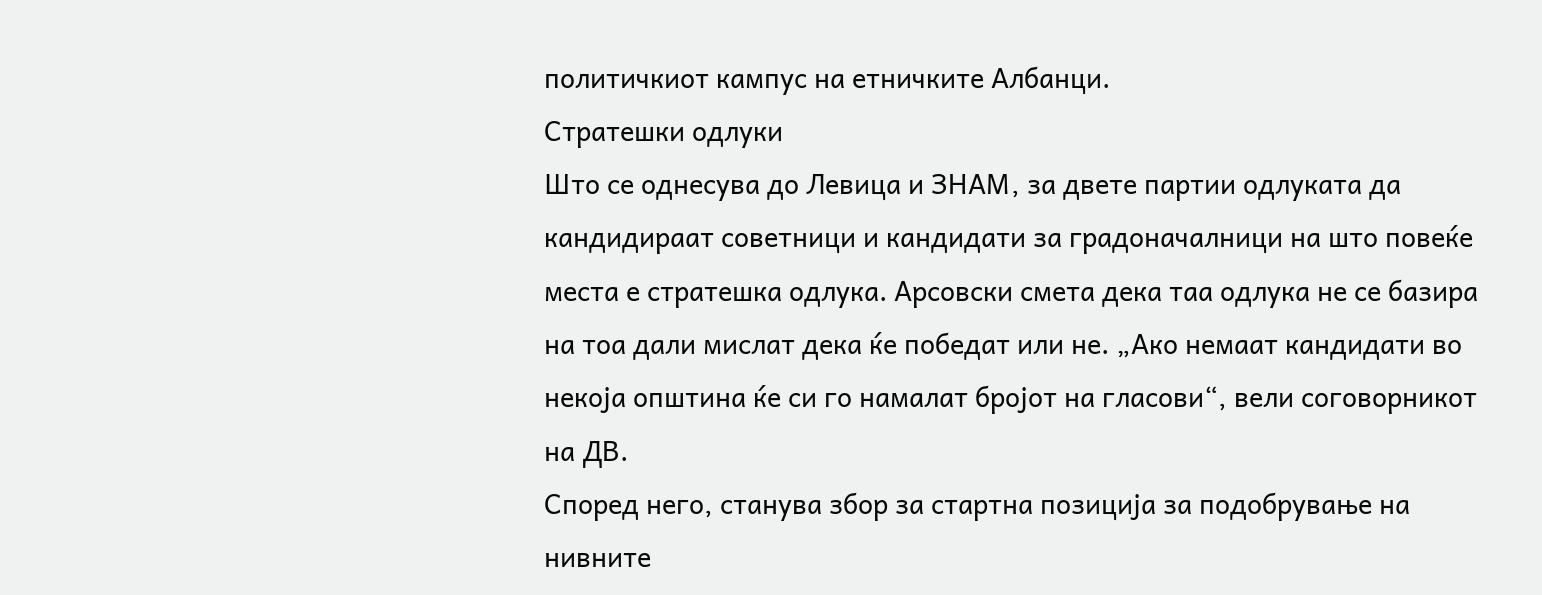политичкиот кампус на етничките Албанци.
Стратешки одлуки
Што се однесува до Левица и ЗНАМ, за двете партии одлуката да кандидираат советници и кандидати за градоначалници на што повеќе места е стратешка одлука. Арсовски смета дека таа одлука не се базира на тоа дали мислат дека ќе победат или не. „Ако немаат кандидати во некоја општина ќе си го намалат бројот на гласови“, вели соговорникот на ДВ.
Според него, станува збор за стартна позиција за подобрување на нивните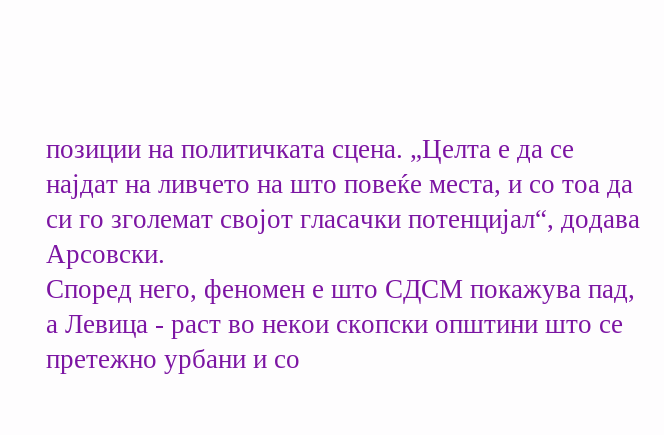позиции на политичката сцена. „Целта е да се најдат на ливчето на што повеќе места, и со тоа да си го зголемат својот гласачки потенцијал“, додава Арсовски.
Според него, феномен е што СДСМ покажува пад, а Левица - раст во некои скопски општини што се претежно урбани и со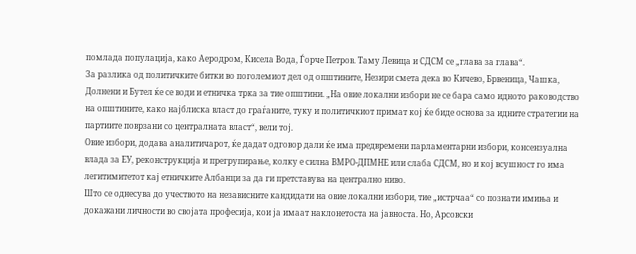помлада популација, како Аеродром, Кисела Вода, Ѓорче Петров. Таму Левица и СДСМ се „глава за глава“.
За разлика од политичките битки во поголемиот дел од општините, Незири смета дека во Кичево, Брвеница, Чашка, Долнени и Бутел ќе се води и етничка трка за тие општини. „На овие локални избори не се бара само идното раководство на општините, како најблиска власт до граѓаните, туку и политичкиот примат кој ќе биде основа за идните стратегии на партиите поврзани со централната власт“, вели тој.
Овие избори, додава аналитичарот, ќе дадат одговор дали ќе има предвремени парламентарни избори, консензуална влада за ЕУ, реконструкција и прегрупирање, колку е силна ВМРО-ДПМНЕ или слаба СДСМ, но и кој всушност го има легитимитетот кај етничките Албанци за да ги претставува на централно ниво.
Што се однесува до учеството на независните кандидати на овие локални избори, тие „истрчаа“ со познати имиња и докажани личности во својата професија, кои ја имаат наклонетоста на јавноста. Но, Арсовски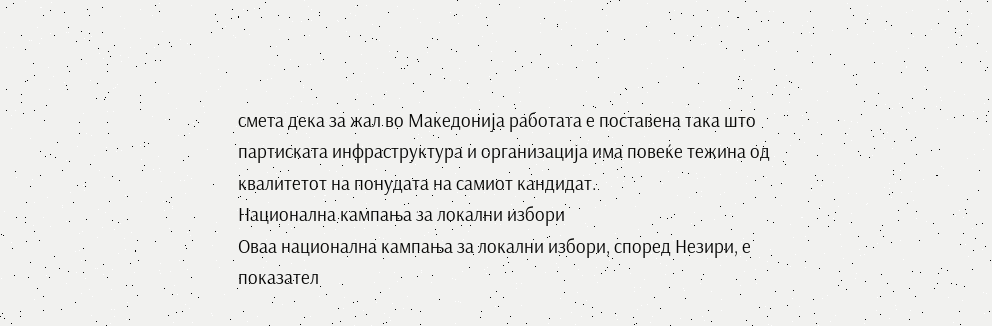смета дека за жал во Македонија работата е поставена така што партиската инфраструктура и организација има повеќе тежина од квалитетот на понудата на самиот кандидат.
Национална кампања за локални избори
Оваа национална кампања за локални избори, според Незири, е показател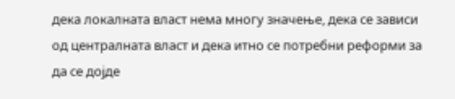дека локалната власт нема многу значење, дека се зависи од централната власт и дека итно се потребни реформи за да се дојде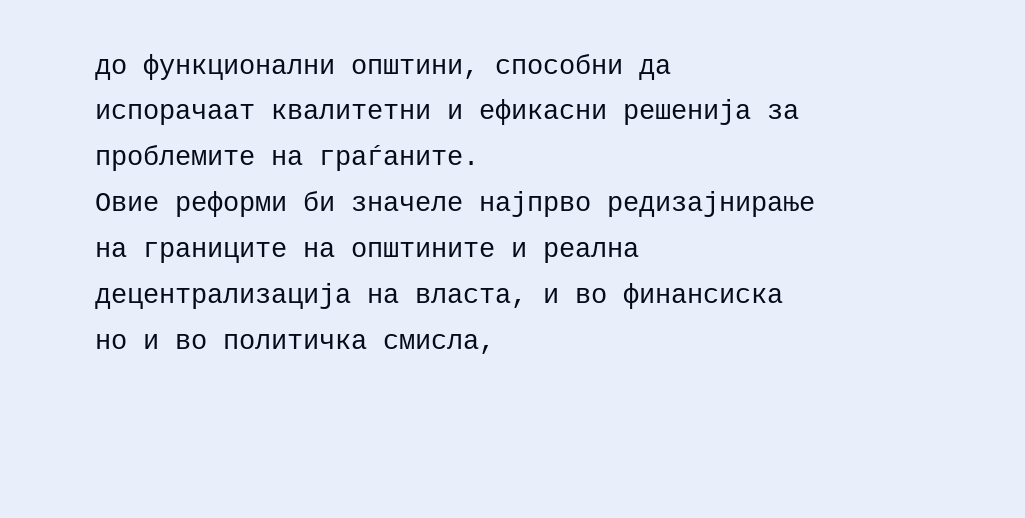до функционални општини, способни да испорачаат квалитетни и ефикасни решенија за проблемите на граѓаните.
Овие реформи би значеле најпрво редизајнирање на границите на општините и реална децентрализација на власта, и во финансиска но и во политичка смисла,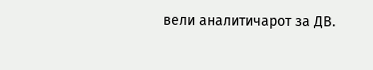вели аналитичарот за ДВ.